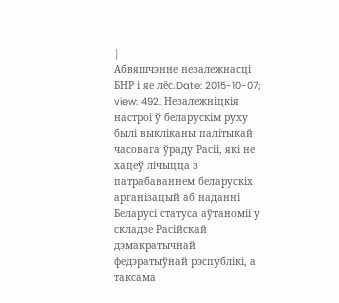|
Абвяшчэнне незалежнасці БНР і яе лёс.Date: 2015-10-07; view: 492. Незалежніцкія настроі ў беларускім руху былі выкліканы палітыкай часовага ўраду Расіі, які не хацеў лічыцца з патрабаваннем беларускіх арганізацый аб наданні Беларусі статуса аўтаноміі у складзе Расійскай дэмакратычнай федэратыўнай рэспублікі, а таксама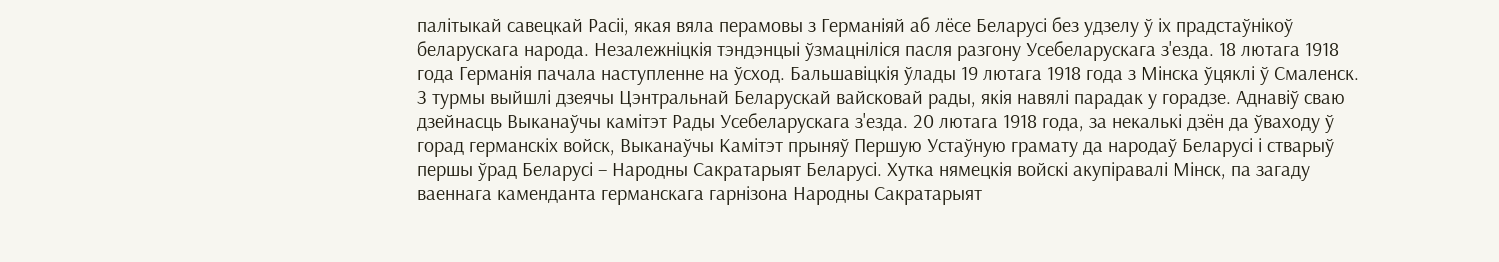палітыкай савецкай Расіі, якая вяла перамовы з Германіяй аб лёсе Беларусі без удзелу ў іх прадстаўнікоў беларускага народа. Незалежніцкія тэндэнцыі ўзмацніліся пасля разгону Усебеларускага з'езда. 18 лютага 1918 года Германія пачала наступленне на ўсход. Бальшавіцкія ўлады 19 лютага 1918 года з Мінска ўцяклі ў Смаленск. З турмы выйшлі дзеячы Цэнтральнай Беларускай вайсковай рады, якія навялі парадак у горадзе. Аднавіў сваю дзейнасць Выканаўчы камітэт Рады Усебеларускага з'езда. 20 лютага 1918 года, за некалькі дзён да ўваходу ў горад германскіх войск, Выканаўчы Камітэт прыняў Першую Устаўную грамату да народаў Беларусі і стварыў першы ўрад Беларусі – Народны Сакратарыят Беларусі. Хутка нямецкія войскі акупіравалі Мінск, па загаду ваеннага каменданта германскага гарнізона Народны Сакратарыят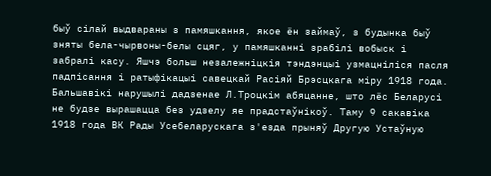быў сілай выдвараны з памяшкання, якое ён займаў, з будынка быў зняты бела-чырвоны-белы сцяг, у памяшканні зрабілі вобыск і забралі касу. Яшчэ больш незалежніцкія тэндэнцыі узмацніліся пасля падпісання і ратыфікацыі савецкай Расіяй Брэсцкага міру 1918 года. Бальшавікі нарушылі дадзенае Л.Троцкім абяцанне, што лёс Беларусі не будзе вырашацца без удзелу яе прадстаўнікоў. Таму 9 сакавіка 1918 года ВК Рады Усебеларускага з'езда прыняў Другую Устаўную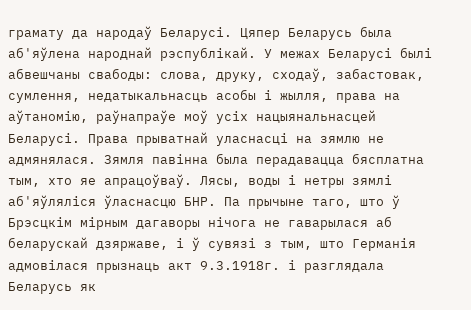грамату да народаў Беларусі. Цяпер Беларусь была аб'яўлена народнай рэспублікай. У межах Беларусі былі абвешчаны свабоды: слова, друку, сходаў, забастовак, сумлення, недатыкальнасць асобы і жылля, права на аўтаномію, раўнапраўе моў усіх нацыянальнасцей Беларусі. Права прыватнай уласнасці на зямлю не адмянялася. Зямля павінна была перадавацца бясплатна тым, хто яе апрацоўваў. Лясы, воды і нетры зямлі аб'яўляліся ўласнасцю БНР. Па прычыне таго, што ў Брэсцкім мірным дагаворы нічога не гаварылася аб беларускай дзяржаве, і ў сувязі з тым, што Германія адмовілася прызнаць акт 9.3.1918г. і разглядала Беларусь як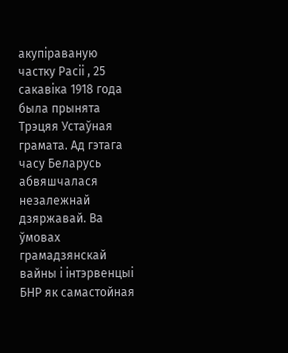акупіраваную частку Расіі , 25 сакавіка 1918 года была прынята Трэцяя Устаўная грамата. Ад гэтага часу Беларусь абвяшчалася незалежнай дзяржавай. Ва ўмовах грамадзянскай вайны і інтэрвенцыі БНР як самастойная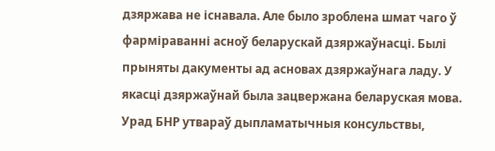дзяржава не існавала. Але было зроблена шмат чаго ў фарміраванні асноў беларускай дзяржаўнасці. Былі прыняты дакументы ад асновах дзяржаўнага ладу. У якасці дзяржаўнай была зацвержана беларуская мова. Урад БНР утвараў дыпламатычныя консульствы,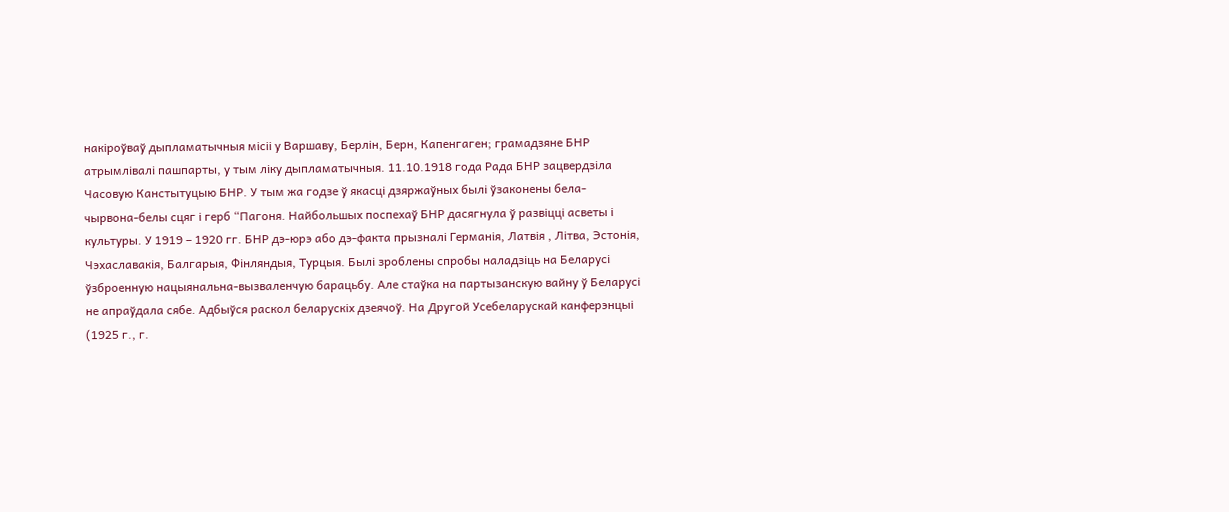накіроўваў дыпламатычныя місіі у Варшаву, Берлін, Берн, Капенгаген; грамадзяне БНР атрымлівалі пашпарты, у тым ліку дыпламатычныя. 11.10.1918 года Рада БНР зацвердзіла Часовую Канстытуцыю БНР. У тым жа годзе ў якасці дзяржаўных былі ўзаконены бела-чырвона-белы сцяг і герб “Пагоня. Найбольшых поспехаў БНР дасягнула ў развіцці асветы і культуры. У 1919 – 1920 гг. БНР дэ-юрэ або дэ-факта прызналі Германія, Латвія , Літва, Эстонія, Чэхаславакія, Балгарыя, Фінляндыя, Турцыя. Былі зроблены спробы наладзіць на Беларусі ўзброенную нацыянальна-вызваленчую барацьбу. Але стаўка на партызанскую вайну ў Беларусі не апраўдала сябе. Адбыўся раскол беларускіх дзеячоў. На Другой Усебеларускай канферэнцыі (1925 г., г.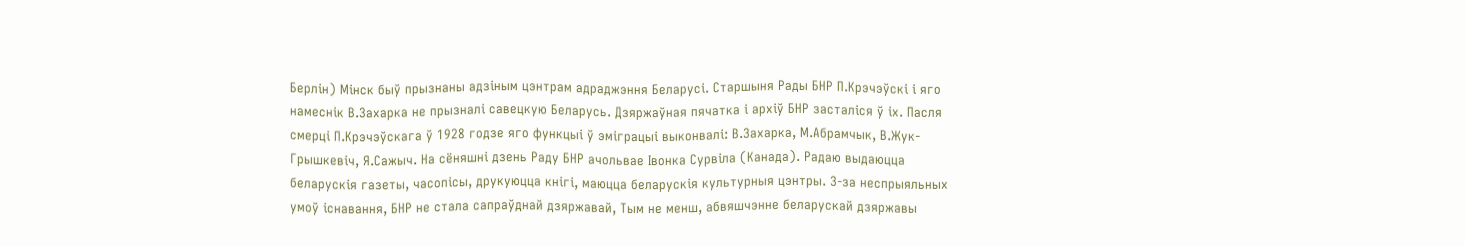Берлін) Мінск быў прызнаны адзіным цэнтрам адраджэння Беларусі. Старшыня Рады БНР П.Крэчэўскі і яго намеснік В.Захарка не прызналі савецкую Беларусь. Дзяржаўная пячатка і архіў БНР засталіся ў іх. Пасля смерці П.Крэчэўскага ў 1928 годзе яго функцыі ў эміграцыі выконвалі: В.Захарка, М.Абрамчык, В.Жук-Грышкевіч, Я.Сажыч. На сёняшні дзень Раду БНР ачольвае Івонка Сурвіла (Канада). Радаю выдаюцца беларускія газеты, часопісы, друкуюцца кнігі, маюцца беларускія культурныя цэнтры. З-за неспрыяльных умоў існавання, БНР не стала сапраўднай дзяржавай, Тым не менш, абвяшчэнне беларускай дзяржавы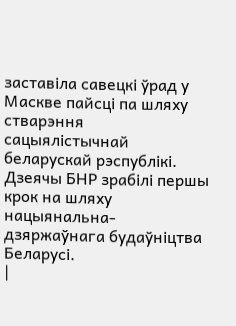заставіла савецкі ўрад у Маскве пайсці па шляху стварэння сацыялістычнай беларускай рэспублікі. Дзеячы БНР зрабілі першы крок на шляху нацыянальна-дзяржаўнага будаўніцтва Беларусі.
|